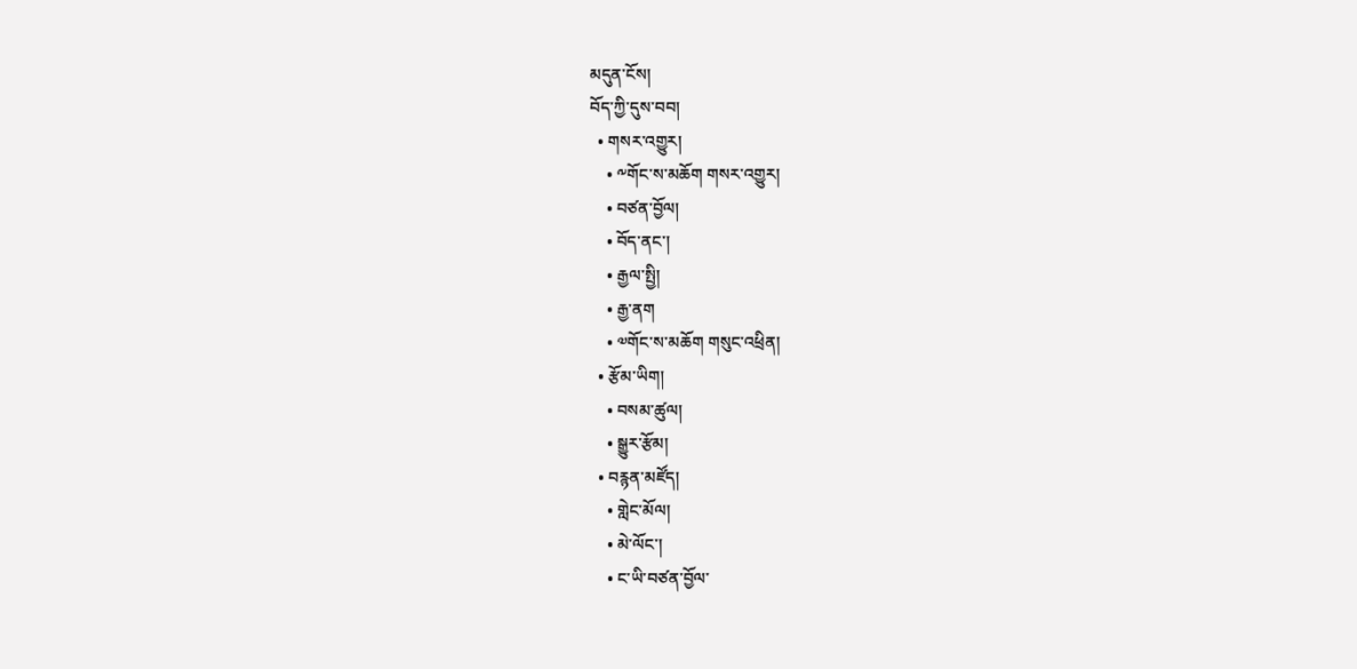མདུན་ངོས།
བོད་ཀྱི་དུས་བབ།
  • གསར་འགྱུར།
    • ༸གོང་ས་མཆོག གསར་འགྱུར།
    • བཙན་བྱོལ།
    • བོད་ནང་།
    • རྒྱལ་སྤྱི།
    • རྒྱ་ནག
    • ༧གོང་ས་མཆོག གསུང་འཕྲིན།
  • རྩོམ་ཡིག།
    • བསམ་ཚུལ།
    • སྒྱུར་རྩོམ།
  • བརྙན་མཛོད།
    • གླེང་མོལ།
    • མེ་ལོང་།
    • ང་ཡི་བཙན་བྱོལ་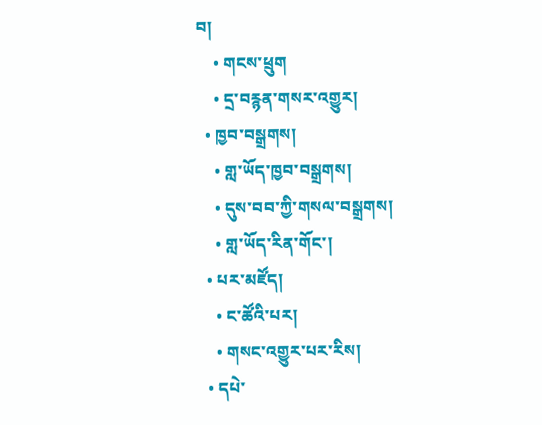བ།
    • གངས་ཕྲུག
    • དྲ་བརྙན་གསར་འགྱུར།
  • ཁྱབ་བསྒྲགས།
    • གླ་ཡོད་ཁྱབ་བསྒྲགས།
    • དུས་བབ་ཀྱི་གསལ་བསྒྲགས།
    • གླ་ཡོད་རིན་གོང་།
  • པར་མཛོད།
    • ང་ཚོའི་པར།
    • གསང་འགྱུར་པར་རིས།
  • དཔེ་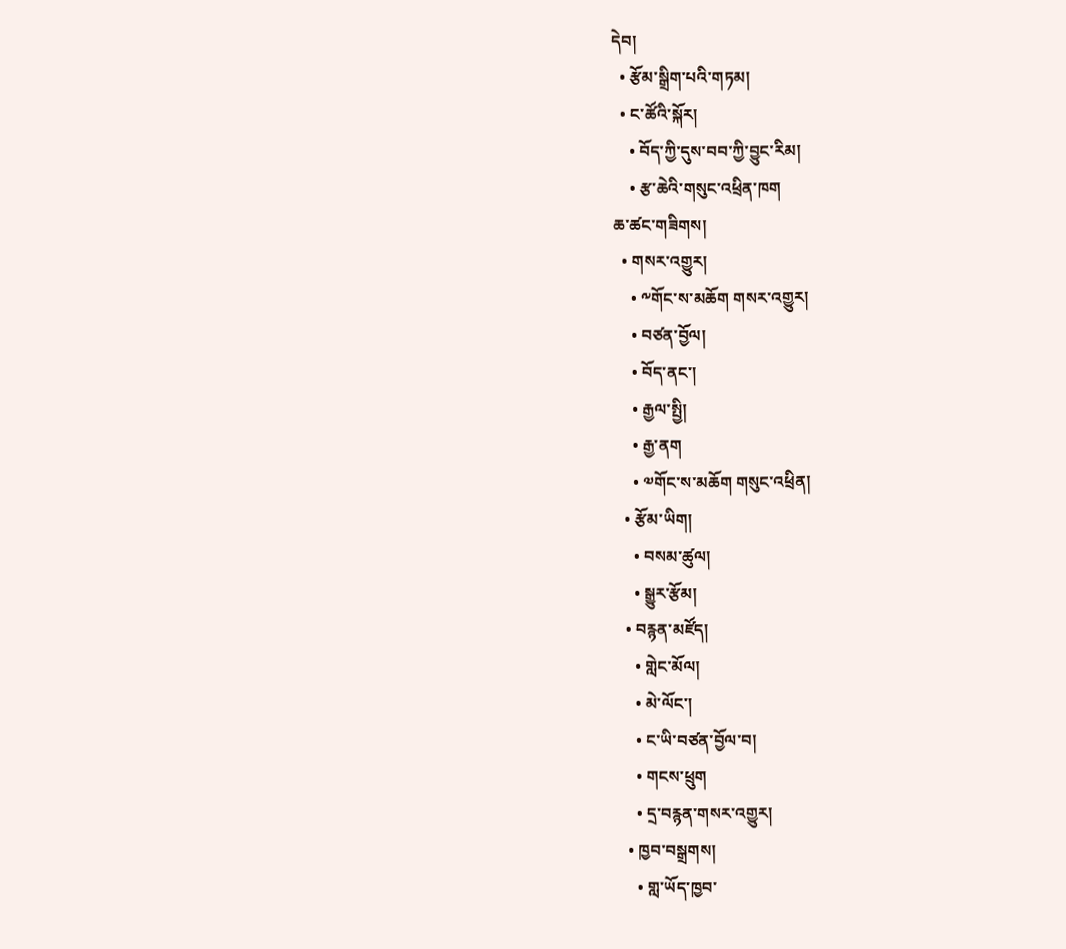དེབ།
  • རྩོམ་སྒྲིག་པའི་གཏམ།
  • ང་ཚོའི་སྐོར།
    • བོད་ཀྱི་དུས་བབ་ཀྱི་བྱུང་རིམ།
    • རྩ་ཆེའི་གསུང་འཕྲིན་ཁག
ཆ་ཚང་གཟིགས།
  • གསར་འགྱུར།
    • ༸གོང་ས་མཆོག གསར་འགྱུར།
    • བཙན་བྱོལ།
    • བོད་ནང་།
    • རྒྱལ་སྤྱི།
    • རྒྱ་ནག
    • ༧གོང་ས་མཆོག གསུང་འཕྲིན།
  • རྩོམ་ཡིག།
    • བསམ་ཚུལ།
    • སྒྱུར་རྩོམ།
  • བརྙན་མཛོད།
    • གླེང་མོལ།
    • མེ་ལོང་།
    • ང་ཡི་བཙན་བྱོལ་བ།
    • གངས་ཕྲུག
    • དྲ་བརྙན་གསར་འགྱུར།
  • ཁྱབ་བསྒྲགས།
    • གླ་ཡོད་ཁྱབ་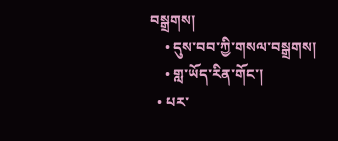བསྒྲགས།
    • དུས་བབ་ཀྱི་གསལ་བསྒྲགས།
    • གླ་ཡོད་རིན་གོང་།
  • པར་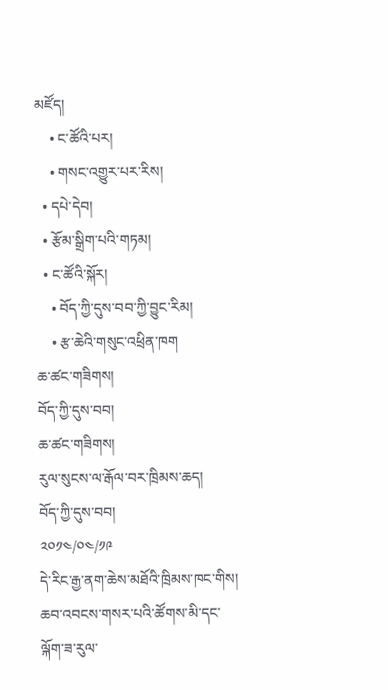མཛོད།
    • ང་ཚོའི་པར།
    • གསང་འགྱུར་པར་རིས།
  • དཔེ་དེབ།
  • རྩོམ་སྒྲིག་པའི་གཏམ།
  • ང་ཚོའི་སྐོར།
    • བོད་ཀྱི་དུས་བབ་ཀྱི་བྱུང་རིམ།
    • རྩ་ཆེའི་གསུང་འཕྲིན་ཁག
ཆ་ཚང་གཟིགས།
བོད་ཀྱི་དུས་བབ།
ཆ་ཚང་གཟིགས།
རུལ་སུངས་ལ་རྒོལ་བར་ཁྲིམས་ཆད།
བོད་ཀྱི་དུས་བབ།
༢༠༡༤/༠༤/༡༩
དེ་རིང་རྒྱ་ནག་ཆེས་མཐོའི་ཁྲིམས་ཁང་གིས། ཆབ་འབངས་གསར་པའི་ཚོགས་མི་དང་ལྐོག་ཟ་རུལ་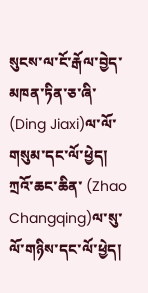སུངས་ལ་ངོ་རྒོལ་བྱེད་མཁན་ཏིན་ཅ་ཞི་ (Ding Jiaxi)ལ་ལོ་གསུམ་དང་ལོ་ཕྱེད། ཀྲའོ་ཆང་ཆིན་ (Zhao Changqing)ལ་སུ་ལོ་གཉིས་དང་ལོ་ཕྱེད།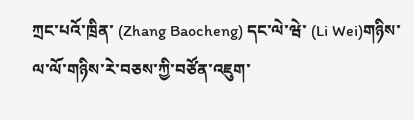ཀྲང་པའོ་ཁྲིན་ (Zhang Baocheng) དང་ལེ་ཝེ་ (Li Wei)གཉིས་ལ་ལོ་གཉིས་རེ་བཅས་ཀྱི་བཙོན་འཇུག་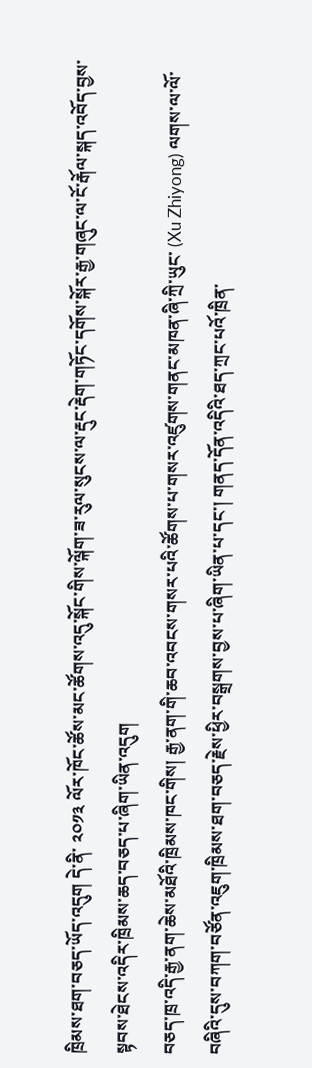ཁྲིམས་ཐག་བཅད་ཡོད་འདུག དེ་ནི་ ༢༠༡༣ ལོར་ཁོང་ཚོས་མང་ཚོགས་འདུ་སྐོང་གིས་ལྐོག་ཟ་རུལ་སུངས་ལ་རྡུང་རྡེག་གཏོང་དགོས་སྐོར་རྒྱ་གཞུང་ལ་ངོ་རྒོལ་སྐད་འབོད་བྱས་སྟབས་ཐེངས་འདིར་ཁྲིམས་ཆད་བཅད་པ་ཞིག་ཡིན་འདུག
བཅད་ཁྲ་འདི་རྒྱ་ནག་ཆེས་མཐོའི་ཁྲིམས་ཁང་གིས། རྒྱ་ནག་གི་ཆབ་འབངས་གསར་པའི་ཚོགས་པ་གསར་འཛུགས་གནང་མཁན་ཞི་ཀྲི་ཡུང་ (Xu Zhiyong) ལགས་ལ་ལོ་བཞིའི་དུས་བཀག་བཙོན་འཇུག་ཁྲིམས་ཐག་བཅད་རྗེས་ཕྱིར་བསྒྲགས་བྱས་པ་ཞིག་ཡིན་པ་དང་། གནད་དོན་འདིའི་ཐད་ཀྲང་པའོ་ཁྲིན་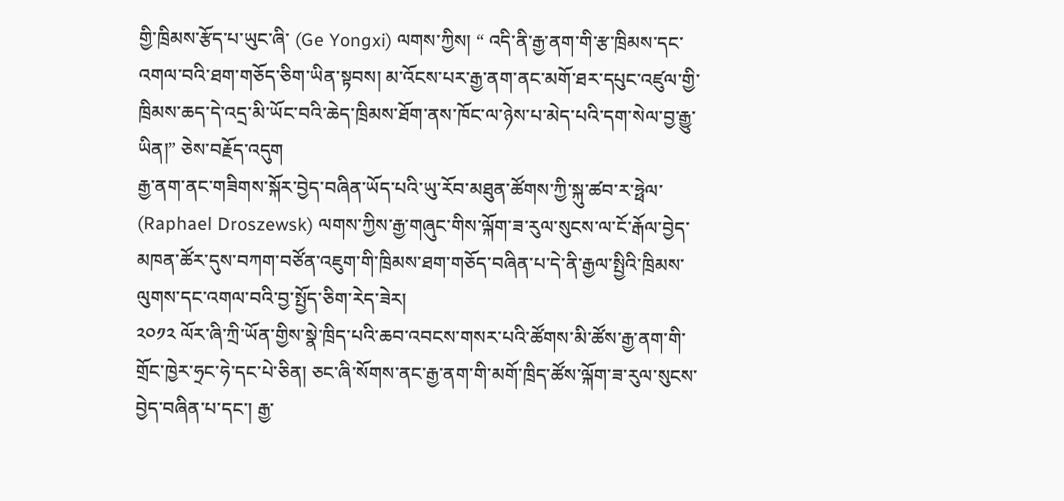གྱི་ཁྲིམས་རྩོད་པ་ཡུང་ཞི་ (Ge Yongxi) ལགས་ཀྱིས། “ འདི་ནི་རྒྱ་ནག་གི་རྩ་ཁྲིམས་དང་འགལ་བའི་ཐག་གཅོད་ཅིག་ཡིན་སྟབས། མ་འོངས་པར་རྒྱ་ནག་ནང་མགོ་ཐར་དཔུང་འཛུལ་གྱི་ཁྲིམས་ཆད་དེ་འདྲ་མི་ཡོང་བའི་ཆེད་ཁྲིམས་ཐོག་ནས་ཁོང་ལ་ཉེས་པ་མེད་པའི་དག་སེལ་བྱ་རྒྱུ་ཡིན།” ཅེས་བརྗོད་འདུག
རྒྱ་ནག་ནང་གཟིགས་སྐོར་བྱེད་བཞིན་ཡོད་པའི་ཡུ་རོབ་མཐུན་ཚོགས་ཀྱི་སྐུ་ཚབ་ར་ཧྥེལ་ (Raphael Droszewsk) ལགས་ཀྱིས་རྒྱ་གཞུང་གིས་ལྐོག་ཟ་རུལ་སུངས་ལ་ངོ་རྒོལ་བྱེད་མཁན་ཚོར་དུས་བཀག་བཙོན་འཇུག་གི་ཁྲིམས་ཐག་གཅོད་བཞིན་པ་དེ་ནི་རྒྱལ་སྤྱིའི་ཁྲིམས་ལུགས་དང་འགལ་བའི་བྱ་སྤྱོད་ཅིག་རེད་ཟེར།
༢༠༡༢ ལོར་ཞི་ཀྲི་ཡོན་གྱིས་སྣེ་ཁྲིད་པའི་ཆབ་འབངས་གསར་པའི་ཚོགས་མི་ཚོས་རྒྱ་ནག་གི་གྲོང་ཁྱེར་ཧྲང་ཧེ་དང་པེ་ཅིན། ཅང་ཞི་སོགས་ནང་རྒྱ་ནག་གི་མགོ་ཁྲིད་ཚོས་ལྐོག་ཟ་རུལ་སུངས་བྱེད་བཞིན་པ་དང་། རྒྱ་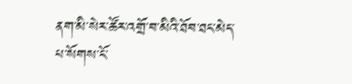ནག་མི་སེར་ཚོར་འགྲོ་བ་མིའི་ཐོབ་ཐང་མེད་པ་སོགས་ངོ་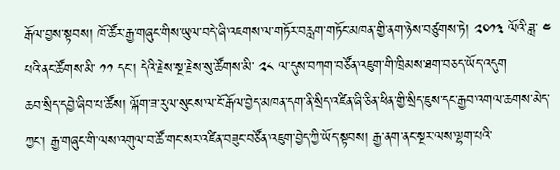རྒོལ་བྱས་སྟབས། ཁོ་ཚོར་རྒྱ་གཞུང་གིས་ཡུལ་བདེ་ཞི་འཇགས་ལ་གཏོར་བརླག་གཏོང་མཁན་གྱི་ནག་ཉེས་བཙུགས་ཏེ། ༢༠༡༣ ལོའི་ཟླ་ ༤ པའི་ནང་ཚོགས་མི་ ༡༡ དང་། དེའི་རྗེས་སྔ་རྗེས་སུ་ཚོགས་མི་ ༢༨ ལ་དུས་བཀག་བཙོན་འཇུག་གི་ཁྲིམས་ཐག་བཅད་ཡོད་འདུག
ཆབ་སྲིད་དབྱེ་ཞིབ་པ་ཚོས། ལྐོག་ཟ་རུལ་སུངས་ལ་ངོ་རྒོལ་བྱེད་མཁན་དག་ནི་སྲིད་འཛིན་ཞི་ཅིན་ཕིན་གྱི་སྲིད་ཇུས་དང་རྒྱབ་འགལ་ཆགས་མེད་ཀྱང་། རྒྱ་གཞུང་གི་ལས་འགུལ་བ་ཚོ་གང་སར་འཛིན་བཟུང་བཙོན་འཇུག་བྱེད་ཀྱི་ཡོད་སྟབས། རྒྱ་ནག་ནང་སྔར་ལས་ལྷག་པའི་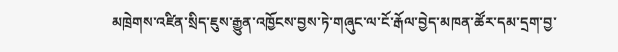མཁྲེགས་འཛིན་སྲིད་ཇུས་རྒྱུན་འཁྱོངས་བྱས་ཏེ་གཞུང་ལ་ངོ་རྒོལ་བྱེད་མཁན་ཚོར་དམ་དྲག་བྱ་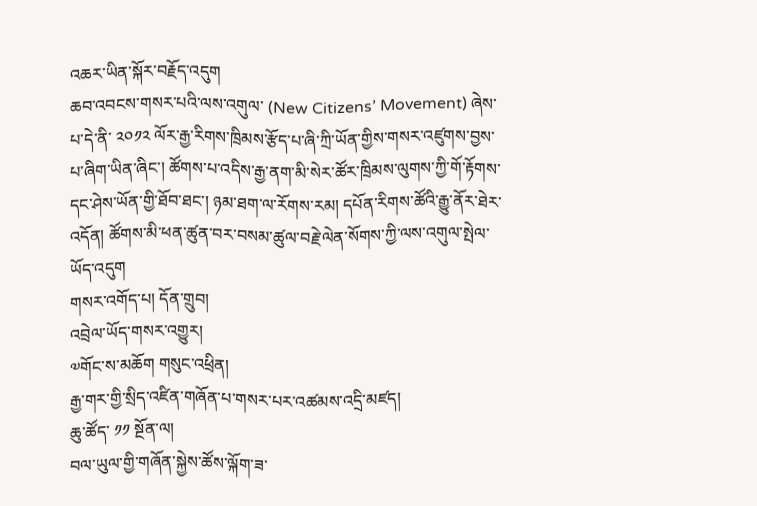འཆར་ཡིན་སྐོར་བརྗོད་འདུག
ཆབ་འབངས་གསར་པའི་ལས་འགུལ་ (New Citizens’ Movement) ཞེས་པ་དེ་ནི་ ༢༠༡༢ ལོར་རྒྱ་རིགས་ཁྲིམས་རྩོད་པ་ཞི་ཀྲི་ཡོན་གྱིས་གསར་འཛུགས་བྱས་པ་ཞིག་ཡིན་ཞིང་། ཚོགས་པ་འདིས་རྒྱ་ནག་མི་སེར་ཚོར་ཁྲིམས་ལུགས་ཀྱི་གོ་རྟོགས་དང་ཤེས་ཡོན་གྱི་ཐོབ་ཐང་། ཉམ་ཐག་ལ་རོགས་རམ། དཔོན་རིགས་ཚོའི་རྒྱུ་ནོར་ཐེར་འདོན། ཚོགས་མི་ཕན་ཚུན་བར་བསམ་ཚུལ་བརྗེ་ལེན་སོགས་ཀྱི་ལས་འགུལ་སྤེལ་ཡོད་འདུག
གསར་འགོད་པ། དོན་གྲུབ།
འབྲེལ་ཡོད་གསར་འགྱུར།
༧གོང་ས་མཆོག གསུང་འཕྲིན།
རྒྱ་གར་གྱི་སྲིད་འཛིན་གཞོན་པ་གསར་པར་འཚམས་འདྲི་མཛད།
ཆུ་ཚོད་ ༡༡ སྔོན་ལ།
བལ་ཡུལ་གྱི་གཞོན་སྐྱེས་ཚོས་ལྐོག་ཟ་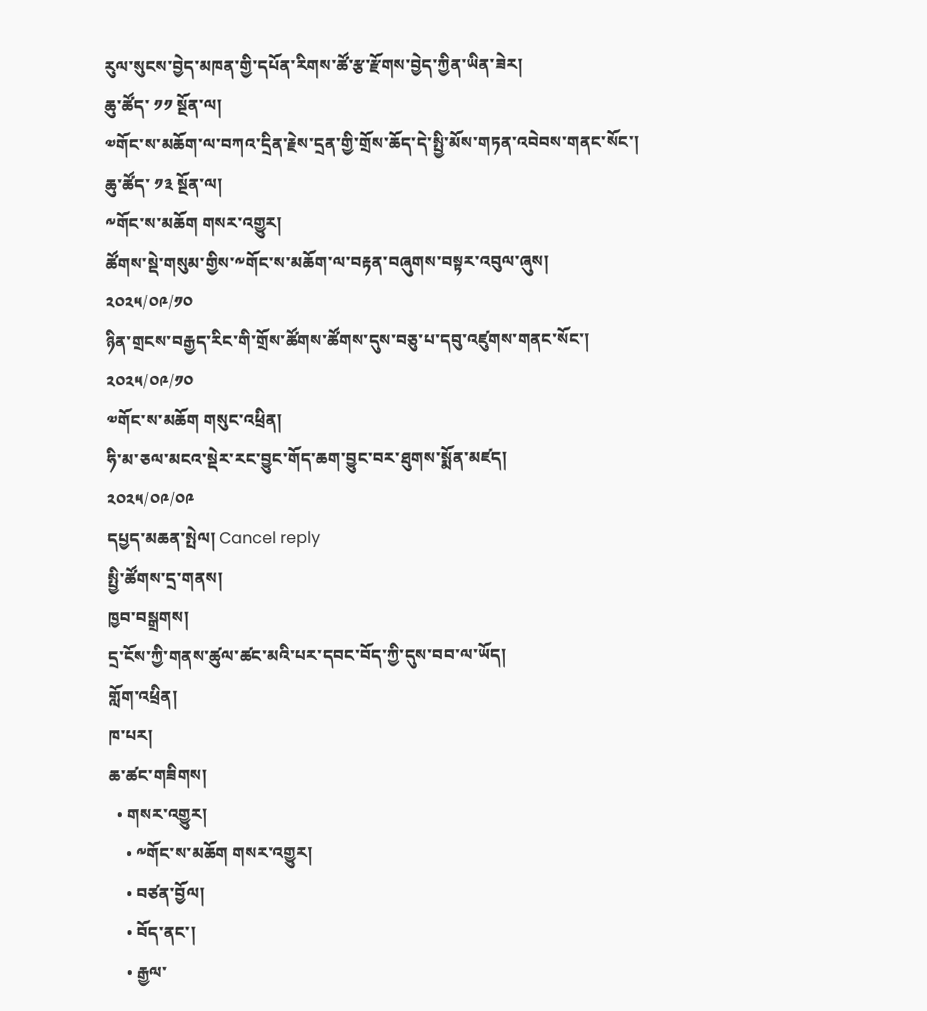རུལ་སུངས་བྱེད་མཁན་གྱི་དཔོན་རིགས་ཚོ་རྩ་རྫོགས་བྱེད་ཀྱིན་ཡིན་ཟེར།
ཆུ་ཚོད་ ༡༡ སྔོན་ལ།
༧གོང་ས་མཆོག་ལ་བཀའ་དྲིན་རྗེས་དྲན་གྱི་གྲོས་ཆོད་དེ་སྤྱི་མོས་གཏན་འབེབས་གནང་སོང་།
ཆུ་ཚོད་ ༡༣ སྔོན་ལ།
༸གོང་ས་མཆོག གསར་འགྱུར།
ཚོགས་སྡེ་གསུམ་གྱིས་༸གོང་ས་མཆོག་ལ་བརྟན་བཞུགས་བསྟར་འབུལ་ཞུས།
༢༠༢༥/༠༩/༡༠
ཉིན་གྲངས་བརྒྱད་རིང་གི་གྲོས་ཚོགས་ཚོགས་དུས་བཅུ་པ་དབུ་འཛུགས་གནང་སོང་།
༢༠༢༥/༠༩/༡༠
༧གོང་ས་མཆོག གསུང་འཕྲིན།
ཧི་མ་ཅལ་མངའ་སྡེར་རང་བྱུང་གོད་ཆག་བྱུང་བར་ཐུགས་སྨོན་མཛད།
༢༠༢༥/༠༩/༠༩
དཔྱད་མཆན་སྤེལ། Cancel reply
སྤྱི་ཚོགས་དྲ་གནས།
ཁྱབ་བསྒྲགས།
དྲ་ངོས་ཀྱི་གནས་ཚུལ་ཚང་མའི་པར་དབང་བོད་ཀྱི་དུས་བབ་ལ་ཡོད།
གློག་འཕྲིན།
ཁ་པར།
ཆ་ཚང་གཟིགས།
  • གསར་འགྱུར།
    • ༸གོང་ས་མཆོག གསར་འགྱུར།
    • བཙན་བྱོལ།
    • བོད་ནང་།
    • རྒྱལ་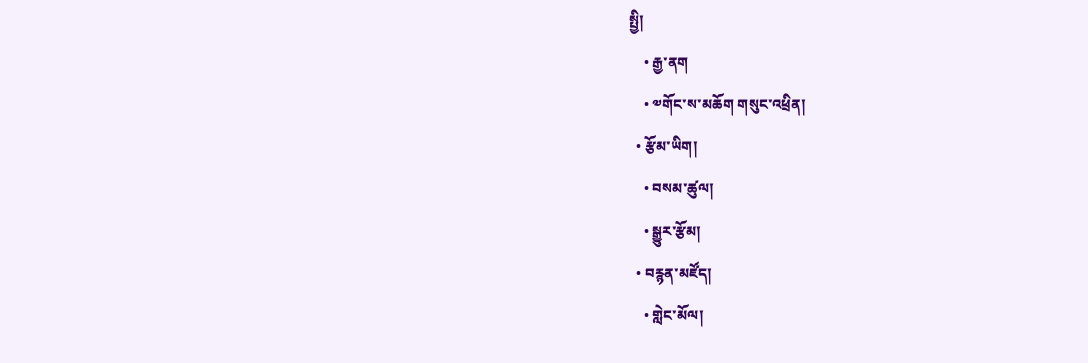སྤྱི།
    • རྒྱ་ནག
    • ༧གོང་ས་མཆོག གསུང་འཕྲིན།
  • རྩོམ་ཡིག།
    • བསམ་ཚུལ།
    • སྒྱུར་རྩོམ།
  • བརྙན་མཛོད།
    • གླེང་མོལ།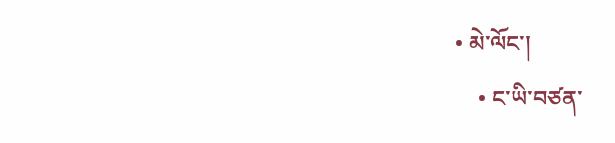• མེ་ལོང་།
    • ང་ཡི་བཙན་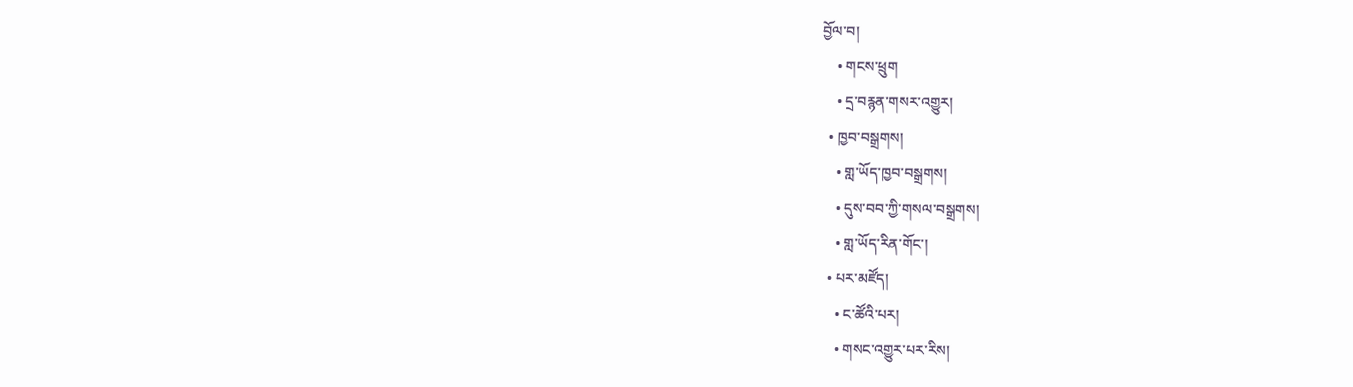བྱོལ་བ།
    • གངས་ཕྲུག
    • དྲ་བརྙན་གསར་འགྱུར།
  • ཁྱབ་བསྒྲགས།
    • གླ་ཡོད་ཁྱབ་བསྒྲགས།
    • དུས་བབ་ཀྱི་གསལ་བསྒྲགས།
    • གླ་ཡོད་རིན་གོང་།
  • པར་མཛོད།
    • ང་ཚོའི་པར།
    • གསང་འགྱུར་པར་རིས།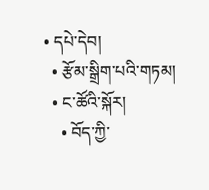• དཔེ་དེབ།
  • རྩོམ་སྒྲིག་པའི་གཏམ།
  • ང་ཚོའི་སྐོར།
    • བོད་ཀྱི་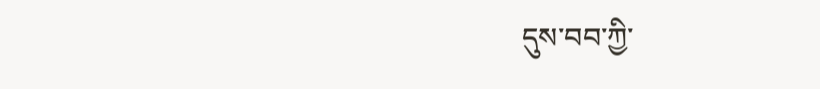དུས་བབ་ཀྱི་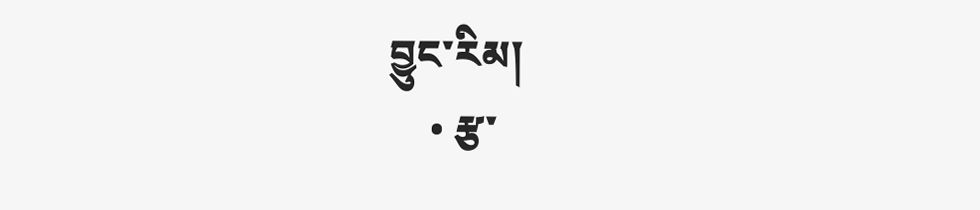བྱུང་རིམ།
    • རྩ་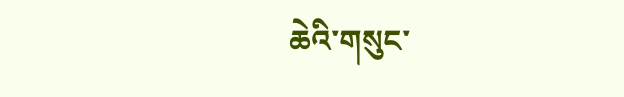ཆེའི་གསུང་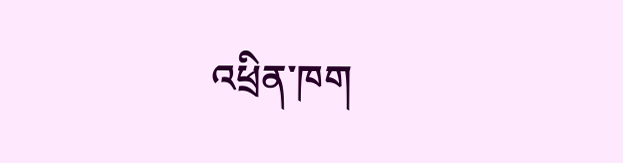འཕྲིན་ཁག